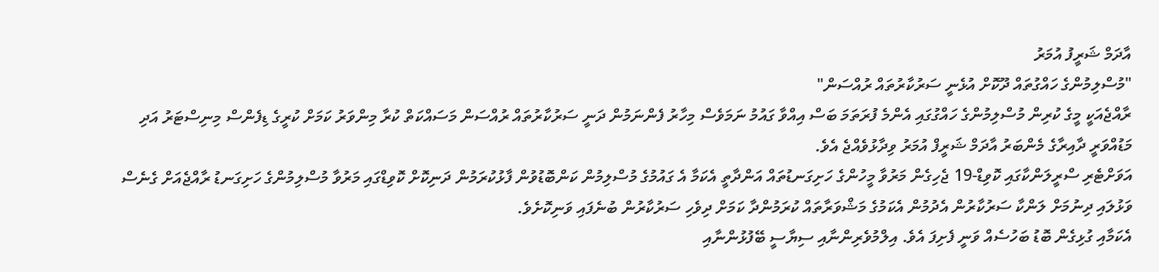އާދަމް ޝަރީފު އުމަރު
"މުސްލިމުންގެ ހައްގުތައް ދޫކޮށް އުޅެނީ ސަރުކާރުތައް ރުއްސަން"
ރާއްޖެއަކީ މީގެ ކުރިން މުސްލިމުންގެ ހައްގުގައި އެންމެ ފުރަތަމަ ބަސް އިއްވާ ގައުމު ނަމަވެސް މިހާރު ފެންނަމުން ދަނީ ސަރުކާރުތައް ރުއްސަން މަސައްކަތް ކުރާ މިންވަރު ކަމަށް ކުރީގެ ޑިފެންސް މިނިސްޓަރު އަދި މަޑުއްވަރީ ދާއިރާގެ މެންބަރު އާދަމް ޝަރީފް އުމަރު ވިދާޅުވެއްޖެ އެވެ.
އަވަށްޓެރި ސްރީލަންކާގައި ކޮވިޑް-19 ޖެހިގެން މަރުވާ މީހުންގެ ހަށިގަނޑުތައް އަންދާތީ އެކަމާ އެ ގައުމުގެ މުސްލިމުން ކަންބޮޑުވުން ފާޅުކުރަމުން ދަނިކޮށް ކޮވިޑްގައި މަރުވާ މުސްލިމުންގެ ހަށިގަނޑު ރާއްޖެއަށް ގެނެސް ވަޅުލައި ދިނުމަށް ލަންކާ ސަރުކާރުން އެދުމުން އެކަމުގެ މަޝްވަރާތައް ކުރަމުންދާ ކަމަށް ދިވެހި ސަރުކާރުން ބުނެފައި ވަނިކޮށެވެ.
އެކަމާއި ގުޅިގެން ބޮޑު ބަހުސެއް ވަނީ ފެށިފަ އެވެ. އިލްމުވެރިންނާއި ސިޔާސީ ބޭފުޅުންނާއި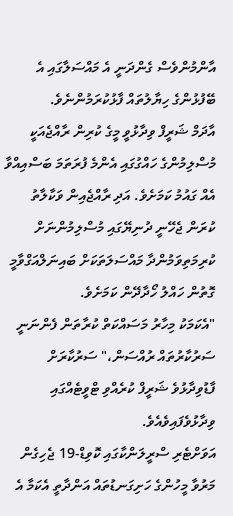އާންމުންވެސް ގެންދަނީ އެ މައްސަލާގައި އެ ބޭފުޅުންގެ ހިޔާލުތައް ފާޅުކުރަމުންނެވެ.
އާދަމް ޝަރީފް ވިދާޅުވީ މީގެ ކުރިން ރާއްޖެއަކީ މުސްލިމުންގެ ހައްގުގައި އެންމެ ފުރަތަމަ ބަސްއިއްވާ އެއް ގައުމު ކަމަށެވެ. އަދި ރާއްޖެއިން ވަކާލާތު ކުރަން ޖެހޭނީ ދުނިޔޭގައި މުސްލިމުންނަށް ކުރިމަތިވަމުންދާ މައްސަލަތަކަށް ބައިނަލްއަގްވާމީ ގޮތުން ހައްލު ހޯދާދޭން ކަމަށެވެ.
"އެކަމަކު މިހާރު މަސައްކަތް ކުރާތަން ފެންނަނީ ސަރުކާރުތައް ރުއްސަން،" ސަރުކާރަށް ފާޑުވިދާޅުވެ ޝަރީފް ކުރެއްވި ޓްވީޓެއްގައި ވިދާޅުވެފައިވެއެވެ.
އަވަށްޓެރި ސްރީލަންކާގައި ކޮވިޑް-19 ޖެހިގެން މަރުވާ މީހުންގެ ހަށިގަނޑުތައް އަންދާތީ އެކަމާ އެ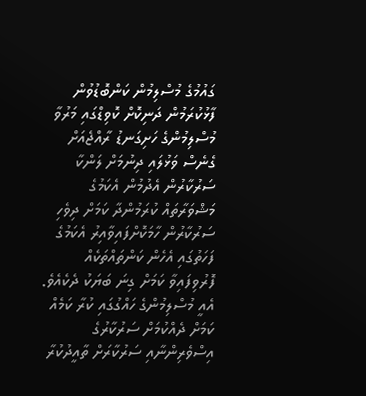ގައުމުގެ މުސްލިމުން ކަންބޮޑުވުން ފާޅުކުރަމުން ދަނިކޮށް ކޮވިޑްގައި މަރުވާ މުސްލިމުންގެ ހަށިގަނޑު ރާއްޖެއަށް ގެނެސް ވަޅުލައި ދިނުމަށް ލަންކާ ސަރުކާރުން އެދުމުން އެކަމުގެ މަޝްވަރާތައް ކުރަމުންދާ ކަމަށް ދިވެހި ސަރުކާރުން ހާމަކޮށްފައިވާއިރު އެކަމުގެ ފަހަތުގައި އެހެން ކަންތައްތަކެއް ފޮރުވިފައިވާ ކަމަށް ގިނަ ބަޔަކު ދެކެއެވެ. އެއީ މުސްލިމުންގެ ހައްގުގައި ކުރާ ކަމެއް ކަމަށް ދެއްކުމަށް ސަރުކާރުގެ އިސްވެރިންނާއި ސަރުކާރަށް ތާއީދުކުރާ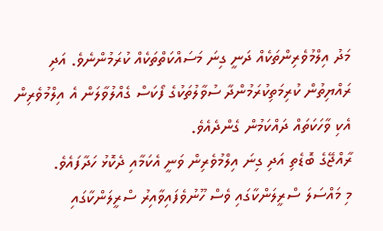މަދު އިލްމުވެރިންތަކެއް ދަނީ ގިނަ މަސައްކަތްތަކެއް ކުރަމުންނެވެ. އަދި ރައްޔިތުން ކުރިމަތިކުރަމުންދާ ސުވާލުތަކުގެ ފޯކަސް ގެއްލުވާލަން އެ އިލްމުވެރިން އެކި ވާހަކަތައް ދައްކަމުން ގެންދެއެވެ.
ރާއްޖޭގެ ބޮޑެތި އަދި ގިނަ އިލްމުވެރިން ވަނީ އެކަމާއި ދެކޮޅު ހަދާފައެވެ.
މި މައްސަލަ ސްރީލަންކާގައި ވެސް ހޫނުވެފައިވާއިރު ސްރީލަންކާގައި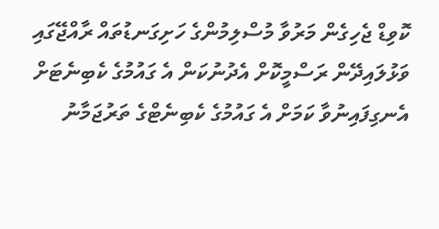ކޮވިޑް ޖެހިގެން މަރުވާ މުސްލިމުންގެ ހަށިގަނޑުތައް ރާއްޖޭގައި ވަޅުލައިދޭން ރަސްމީކޮށް އެދުނުކަން އެ ގައުމުގެ ކެބިނެޓަށް އެނގިފައިނުވާ ކަމަށް އެ ގައުމުގެ ކެބިނެޓްގެ ތަރުޖަމާނު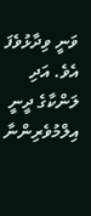ވަނީ ވިދާޅުވެފަ އެވެ. އަދި ލަންކާގެ ދީނީ އިލްމުވެރިންނާ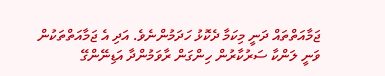ޖަމާއަތްތައް ދަނީ މިކަމާ ދެކޮޅު ހަދަމުންނެވެ. އަދި އެ ޖަމާއަތްތަކުން ވަނީ ލަންކާ ސަރުކާރުން ހިންގަން ރާވަމުންދާ އަޑިނޭންގޭ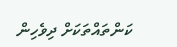ކަންތައްތަކަށް ދިވެހިން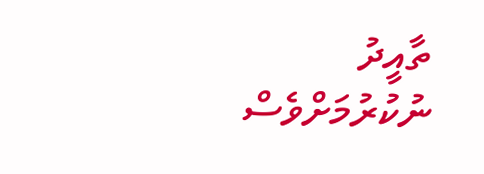ތާއީދު ނުކުރުމަށްވެސް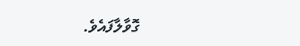ގޮވާލާފައެވެ.